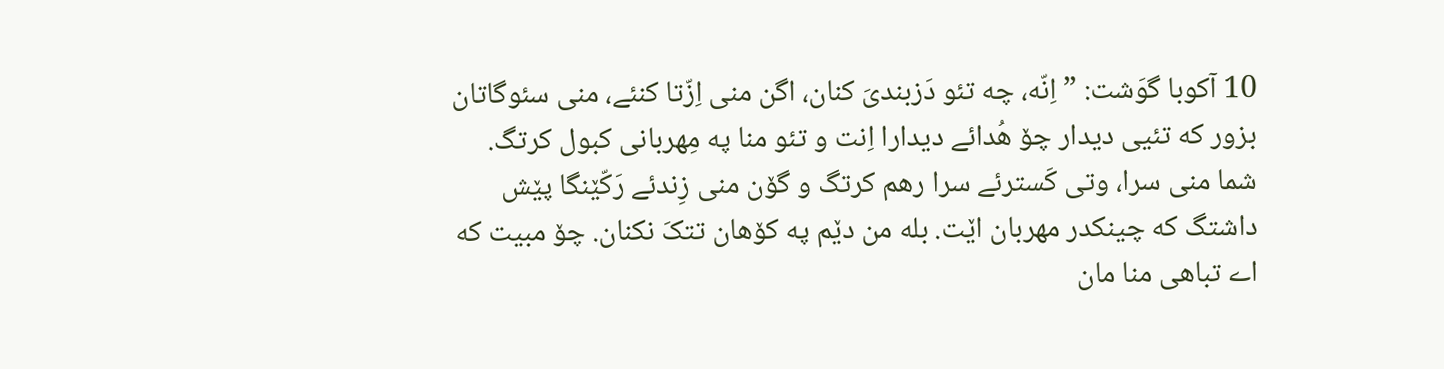10 آکوبا گوَشت: ”اِنّه، چه تئو دَزبندیَ کنان، اگن منی اِزّتا کنئے، منی سئوگاتان بزور که تئیی دیدار چۆ هُدائے دیدارا اِنت و تئو منا په مِهربانی کبول کرتگ.
شما منی سرا، وتی کَسترئے سرا رهم کرتگ و گۆن منی زِندئے رَکّێنگا پێش داشتگ که چینکدر مهربان اێت. بله من دێم په کۆهان تتکَ نکنان. چۆ مبیت که اے تباهی منا مان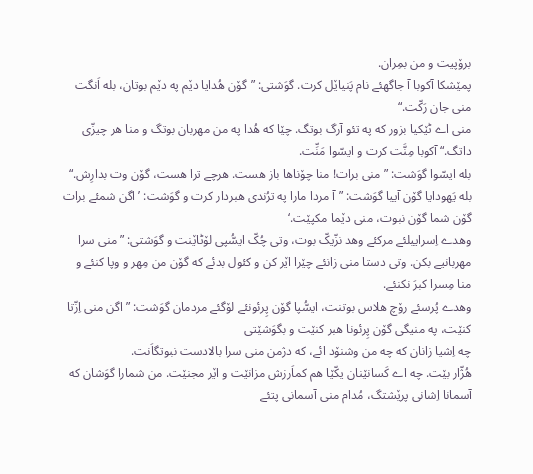برۆپیت و من بمِران.
پمێشکا آکوبا آ جاگهئے نام پَنیاێل کرت. گوَشتی: ”گۆن هُدایا دێم په دێم بوتان، بله اَنگت منی جان رَکّت.“
منی اے ٹێکیا بزور که په تئو آرگ بوتگ. چێا که هُدا په من مهربان بوتگ و منا هر چیزّی داتگ.“ آکوبا مِنَّت کرت و ایسّوا مَنِّت.
بله ایسّوا گوَشت: ”منی برات! منا چۆناها باز هست. هرچے ترا هست، گۆن وت بدارِش.“
بله یَهودایا گۆن آییا گوَشت: ”آ مردا مارا په ترُندی هبردار کرت و گوَشت: ’اگن شمئے برات گۆن شما گۆن نبوت، منی دێما مکپێت.‘
وهدے اِسراییلئے مرکئے وهد نزّیکّ بوت، وتی چُکّ ایسُّپی لۆٹاێنت و گوَشتی: ”منی سرا مهربانیے بکن. وتی دستا منی زانئے چێرا اێر کن و کئول بدئے که گۆن من مِهر و وپا کنئے و منا مِسرا کبرَ نکنئے.
وهدے پُرسئے رۆچ هلاس بوتنت، ایسُّپا گۆن پِرئونئے لۆگئے مردمان گوَشت: ”اگن منی اِزّتا کنێت، په منیگی گۆن پِرئونا هبر کنێت و بگوَشێتی
چه اِشیا زانان که چه من وشنۆد ائے، که دژمن منی سرا بالادست نبوتگاَنت.
هُژّار بێت. چه اے کَسانێنان یکّێا هم کماَرزش مزانێت و اێر مجنێت. من شمارا گوَشان که آسمانا اِشانی پرێشتگ، مُدام منی آسمانی پتئے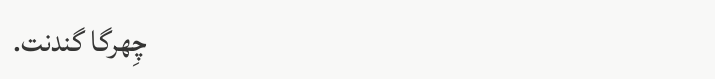چِهرگا گندنت.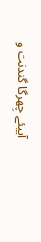آییئے چِهرگا گندنت و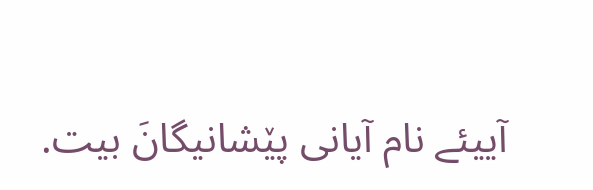آییئے نام آیانی پێشانیگانَ بیت.